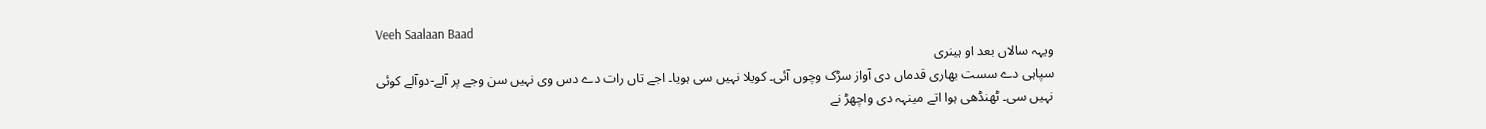Veeh Saalaan Baad
ویہہ سالاں بعد او ہینری
سپاہی دے سست بھاری قدماں دی آواز سڑک وچوں آئی۔ کویلا نہیں سی ہویا۔ اجے تاں رات دے دس وی نہیں سن وجے پر آلے-دوآلے کوئی نہیں سی۔ ٹھنڈھی ہوا اتے مینہہ دی واچھڑ نے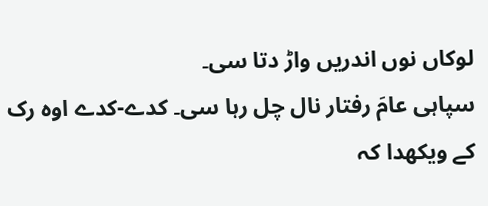لوکاں نوں اندریں واڑ دتا سی۔
سپاہی عامَ رفتار نال چل رہا سی۔ کدے-کدے اوہ رک کے ویکھدا کہ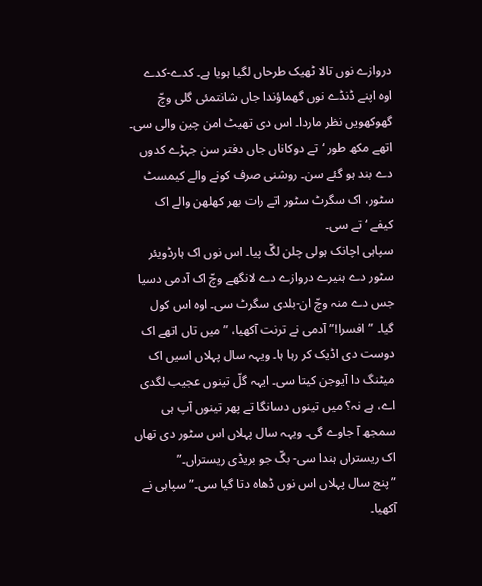دروازے نوں تالا ٹھیک طرحاں لگیا ہویا ہے۔ کدے-کدے اوہ اپنے ڈنڈے نوں گھماؤندا جاں شانتمئی گلی وچّ گھوکھویں نظر ماردا۔ اس دی تھیٹ امن چین والی سی۔ اتھے مکھ طور ‘تے دوکاناں جاں دفتر سن جہڑے کدوں دے بند ہو گئے سن۔ روشنی صرف کونے والے کیمسٹ سٹور، اک سگرٹ سٹور اتے رات بھر کھلھن والے اک کیفے ‘تے سی۔
سپاہی اچانک ہولی چلن لگّ پیا۔ اس نوں اک ہارڈویئر سٹور دے ہنیرے دروازے دے لانگھے وچّ اک آدمی دسیا جس دے منہ وچّ ان-بلدی سگرٹ سی۔ اوہ اس کول گیا۔ ”افسرا!” آدمی نے ترنت آکھیا، ”میں تاں اتھے اک دوست دی اڈیک کر رہا ہا۔ ویہہ سال پہلاں اسیں اک میٹنگ دا آیوجن کیتا سی۔ ایہہ گلّ تینوں عجیب لگدی اے، ہے نہ؟ میں تینوں دسانگا تے پھر تینوں آپ ہی سمجھ آ جاوے گی۔ ویہہ سال پہلاں اس سٹور دی تھاں اک ریستراں ہندا سی- بگّ جو بریڈی ریستراں۔”
”پنج سال پہلاں اس نوں ڈھاہ دتا گیا سی۔” سپاہی نے آکھیا۔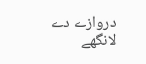دروازے دے لانگھے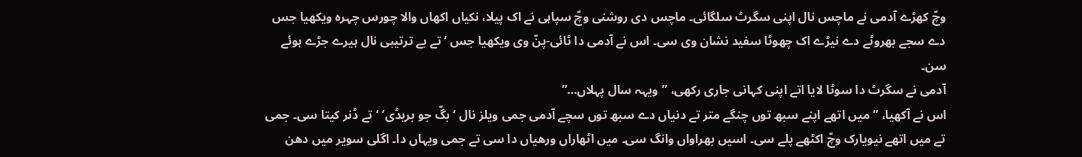وچّ کھڑے آدمی نے ماچس نال اپنی سگرٹ سلگائی۔ ماچس دی روشنی وچّ سپاہی نے اک پیلا، نکیاں اکھاں والا چورس چہرہ ویکھیا جس دے سجے بھروٹے دے نیڑے اک چھوٹا سفید نشان وی سی۔ اس نے آدمی دا ٹائی-پنّ وی ویکھیا جس ‘تے بے ترتیبی نال ہیرے جڑے ہوئے سن۔
آدمی نے سگرٹ دا سوٹا لایا اتے اپنی کہانی جاری رکھی، ”ویہہ سال پہلاں…”
اس نے آکھیا، ”میں اتھے اپنے سبھ توں چنگے متر تے دنیاں دے سبھ توں سچے آدمی جمی ویلز نال ‘بگّ جو بریڈی’ ‘تے ڈنر کیتا سی۔ جمی تے میں اتھے نیویارک وچّ اکٹھے پلے سی۔ اسیں بھراواں وانگ سی۔ میں اٹھاراں ورھیاں دا سی تے جمی ویہاں دا۔ اگلی سویر میں دھن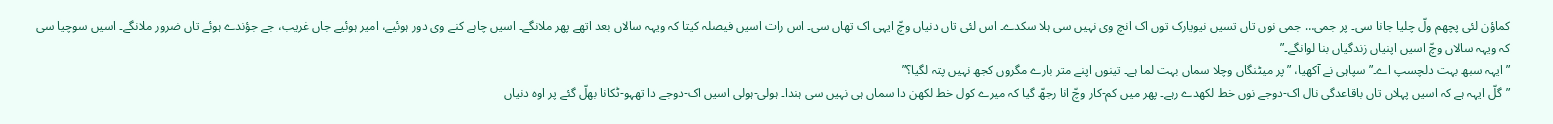کماؤن لئی پچھم ولّ چلیا جانا سی۔ پر جمی… جمی نوں تاں تسیں نیویارک توں اک انچ وی نہیں سی ہلا سکدے۔ اس لئی تاں دنیاں وچّ ایہی اک تھاں سی۔ اس رات اسیں فیصلہ کیتا کہ ویہہ سالاں بعد اتھے پھر ملانگے۔ اسیں چاہے کنے وی دور ہوئیے، امیر ہوئیے جاں غریب، جے جؤندے ہوئے تاں ضرور ملانگے۔ اسیں سوچیا سی کہ ویہہ سالاں وچّ اسیں اپنیاں زندگیاں بنا لوانگے۔”
”ایہہ سبھ بہت دلچسپ اے۔” سپاہی نے آکھیا، ”پر میٹنگاں وچلا سماں بہت لما ہے۔ تینوں اپنے متر بارے مگروں کجھ نہیں پتہ لگیا؟”
”گلّ ایہہ ہے کہ اسیں پہلاں تاں باقاعدگی نال اک-دوجے نوں خط لکھدے رہے۔ پھر میں کم-کار وچّ انا رجھّ گیا کہ میرے کول خط لکھن دا سماں ہی نہیں سی ہندا۔ ہولی-ہولی اسیں اک-دوجے دا تھہو-ٹکانا بھلّ گئے پر اوہ دنیاں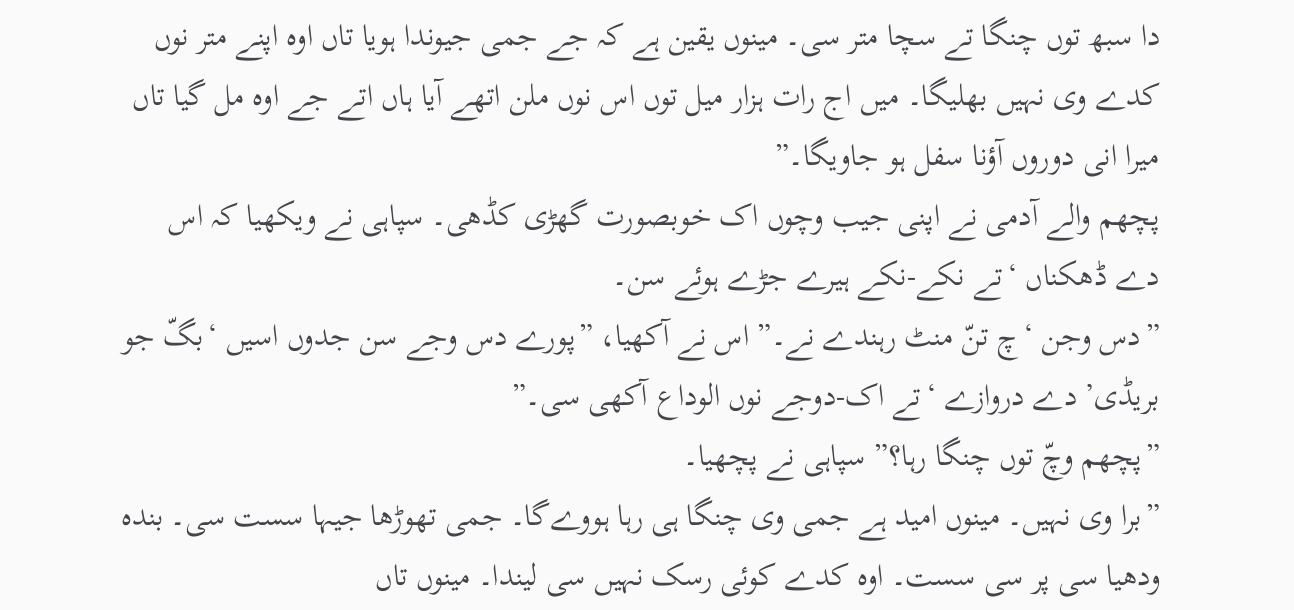دا سبھ توں چنگا تے سچا متر سی۔ مینوں یقین ہے کہ جے جمی جیوندا ہویا تاں اوہ اپنے متر نوں کدے وی نہیں بھلیگا۔ میں اج رات ہزار میل توں اس نوں ملن اتھے آیا ہاں اتے جے اوہ مل گیا تاں میرا انی دوروں آؤنا سفل ہو جاویگا۔”
پچھم والے آدمی نے اپنی جیب وچوں اک خوبصورت گھڑی کڈھی۔ سپاہی نے ویکھیا کہ اس دے ڈھکناں ‘تے نکے-نکے ہیرے جڑے ہوئے سن۔
”دس وجن ‘چ تنّ منٹ رہندے نے۔” اس نے آکھیا، ”پورے دس وجے سن جدوں اسیں ‘بگّ جو بریڈی’ دے دروازے ‘تے اک-دوجے نوں الوداع آکھی سی۔”
”پچھم وچّ توں چنگا رہا؟” سپاہی نے پچھیا۔
”برا وی نہیں۔ مینوں امید ہے جمی وی چنگا ہی رہا ہووےگا۔ جمی تھوڑھا جیہا سست سی۔ بندہ ودھیا سی پر سی سست۔ اوہ کدے کوئی رسک نہیں سی لیندا۔ مینوں تاں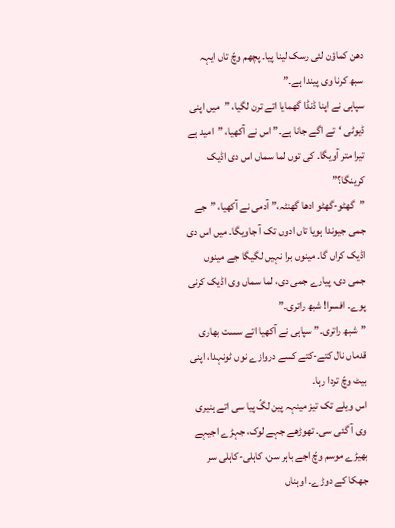دھن کماؤن لئی رسک لینا پیا۔ پچھم وچّ تاں ایہہ سبھ کرنا وی پیندا ہے۔”
سپاہی نے اپنا ڈنڈا گھمایا اتے ترن لگیا، ”میں اپنی ڈیوٹی ‘تے اگے جانا ہے۔” اس نے آکھیا، ”امید ہے تیرا متر آویگا۔ کی توں لما سماں اس دی اڈیک کرینگا؟”
”گھٹو-گھٹو ادھا گھنٹہ،” آدمی نے آکھیا، ”جے جمی جیوندا ہویا تاں ادوں تک آ جاویگا۔ میں اس دی اڈیک کراں گا۔ مینوں برا نہیں لگیگا جے مینوں جمی دی، پیارے جمی دی، لما سماں وی اڈیک کرنی پوے۔ افسرا! شبھ راتری۔”
”شبھ راتری۔” سپاہی نے آکھیا اتے سست بھاری قدماں نال کتے-کتے کسے دروازے نوں ٹونہدا، اپنی بیٹ وچّ تردا رہا۔
اس ویلے تک تیز مینہہ پین لگّ پیا سی اتے ہنیری وی آ گئی سی۔ تھوڑھے جہے لوک، جہڑے اجیہے بھیڑے موسم وچّ اجے باہر سن، کاہلی-کاہلی سر جھکا کے دوڑے۔ اوہناں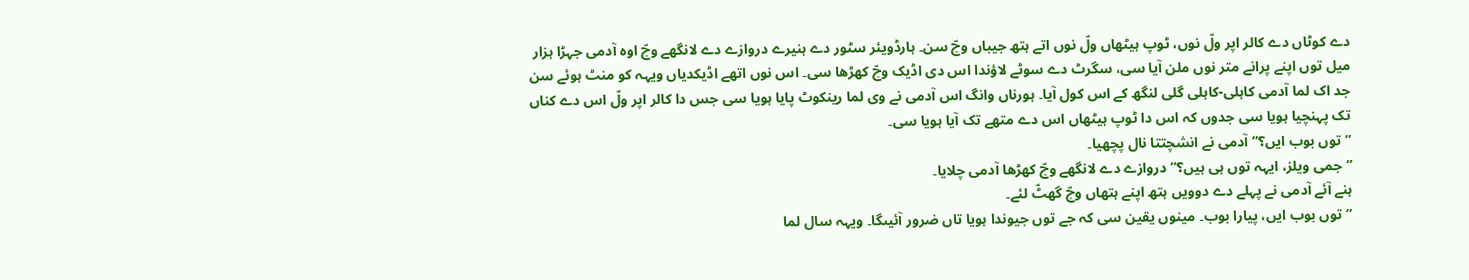دے کوٹاں دے کالر اپر ولّ نوں، ٹوپ ہیٹھاں ولّ نوں اتے ہتھ جیباں وچّ سن۔ ہارڈویئر سٹور دے ہنیرے دروازے دے لانگھے وچّ اوہ آدمی جہڑا ہزار میل توں اپنے پرانے متر نوں ملن آیا سی، سگرٹ دے سوٹے لاؤندا اس دی اڈیک وچّ کھڑھا سی۔ اس نوں اتھے اڈیکدیاں ویہہ کو منٹ ہوئے سن جد اک لما آدمی کاہلی-کاہلی گلی لنگھ کے اس کول آیا۔ ہورناں وانگ اس آدمی نے وی لما رینکوٹ پایا ہویا سی جس دا کالر اپر ولّ اس دے کناں تک پہنچیا ہویا سی جدوں کہ اس دا ٹوپ ہیٹھاں اس دے متھے تک آیا ہویا سی۔
”توں بوب ایں؟” آدمی نے انشچتتا نال پچھیا۔
”جمی ویلز، ایہہ توں ہی ہیں؟” دروازے دے لانگھے وچّ کھڑھا آدمی چلایا۔
ہنے آئے آدمی نے پہلے دے دوویں ہتھ اپنے ہتھاں وچّ گھٹّ لئے۔
”توں بوب ایں، پیارا بوب۔ مینوں یقین سی کہ جے توں جیوندا ہویا تاں ضرور آئیںگا۔ ویہہ سال لما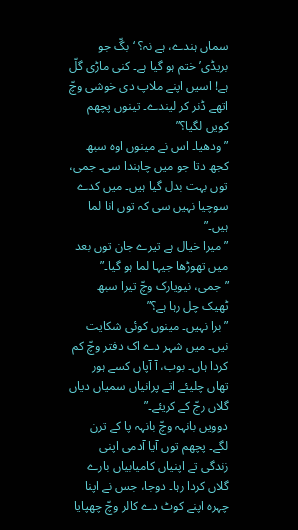سماں ہندے، ہے نہ؟ ‘بگّ جو بریڈی’ ختم ہو گیا ہے۔ کنی ماڑی گلّ ہے! اسیں اپنے ملاپ دی خوشی وچّ اتھے ڈنر کر لیندے۔ تینوں پچھم کویں لگیا؟”
”ودھیا۔ اس نے مینوں اوہ سبھ کجھ دتا جو میں چاہندا سی۔ جمی، توں بہت بدل گیا ہیں۔ میں کدے سوچیا نہیں سی کہ توں انا لما ہیں۔”
”میرا خیال ہے تیرے جان توں بعد میں تھوڑھا جیہا لما ہو گیا۔”
”جمی، نیویارک وچّ تیرا سبھ ٹھیک چل رہا ہے؟”
”برا نہیں۔ مینوں کوئی شکایت نیں۔ میں شہر دے اک دفتر وچّ کم کردا ہاں۔ بوب، آ آپاں کسے ہور تھاں چلیئے اتے پرانیاں سمیاں دیاں گلاں رجّ کے کریئے۔”
دوویں بانہہ وچّ بانہہ پا کے ترن لگے۔ پچھم توں آیا آدمی اپنی زندگی تے اپنیاں کامیابیاں بارے گلاں کردا رہا۔ دوجا، جس نے اپنا چہرہ اپنے کوٹ دے کالر وچّ چھپایا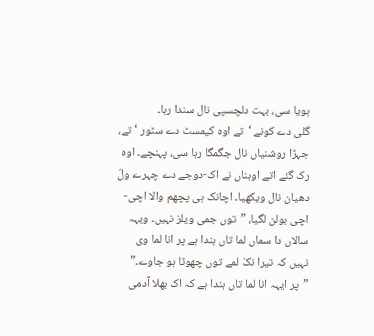ہویا سی، بہت دلچسپی نال سندا رہا۔
گلی دے کونے ‘تے اوہ کیمسٹ دے سٹور ‘تے، جہڑا روشنیاں نال جگمگا رہا سی، پہنچے۔ اوہ رک گئے اتے اوہناں نے اک-دوجے دے چہرے ولّ دھیان نال ویکھیا۔ اچانک ہی پچھم والا اچی-اچی بولن لگیا، ”توں جمی ویلز نہیں۔ ویہہ سالاں دا سماں لما تاں ہندا ہے پر انا لما وی نہیں کہ تیرا نکّ لمے توں چھوٹا ہو جاوے۔”
”پر ایہہ انا لما تاں ہندا ہے کہ اک بھلا آدمی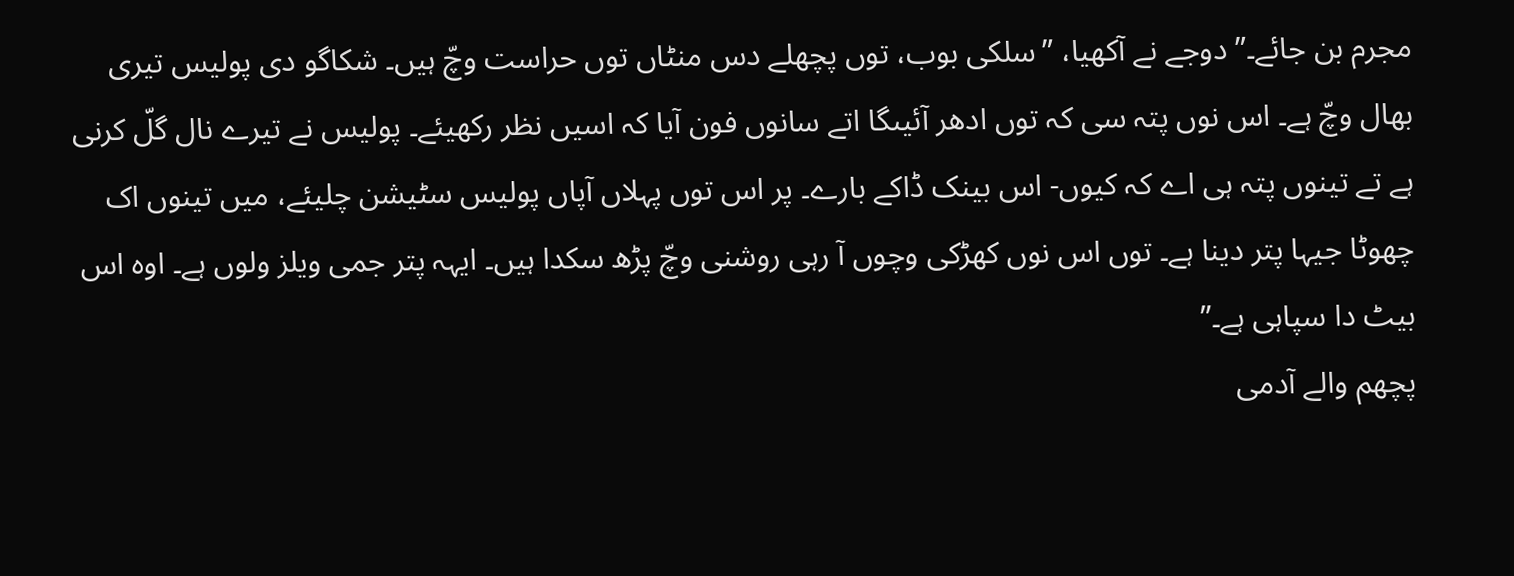مجرم بن جائے۔” دوجے نے آکھیا، ”سلکی بوب، توں پچھلے دس منٹاں توں حراست وچّ ہیں۔ شکاگو دی پولیس تیری بھال وچّ ہے۔ اس نوں پتہ سی کہ توں ادھر آئیںگا اتے سانوں فون آیا کہ اسیں نظر رکھیئے۔ پولیس نے تیرے نال گلّ کرنی ہے تے تینوں پتہ ہی اے کہ کیوں- اس بینک ڈاکے بارے۔ پر اس توں پہلاں آپاں پولیس سٹیشن چلیئے، میں تینوں اک چھوٹا جیہا پتر دینا ہے۔ توں اس نوں کھڑکی وچوں آ رہی روشنی وچّ پڑھ سکدا ہیں۔ ایہہ پتر جمی ویلز ولوں ہے۔ اوہ اس بیٹ دا سپاہی ہے۔”
پچھم والے آدمی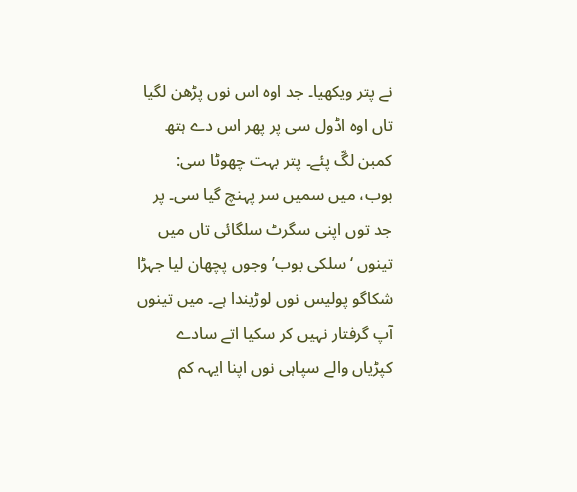نے پتر ویکھیا۔ جد اوہ اس نوں پڑھن لگیا تاں اوہ اڈول سی پر پھر اس دے ہتھ کمبن لگّ پئے۔ پتر بہت چھوٹا سی:
بوب، میں سمیں سر پہنچ گیا سی۔ پر جد توں اپنی سگرٹ سلگائی تاں میں تینوں ‘سلکی بوب’ وجوں پچھان لیا جہڑا شکاگو پولیس نوں لوڑیندا ہے۔ میں تینوں آپ گرفتار نہیں کر سکیا اتے سادے کپڑیاں والے سپاہی نوں اپنا ایہہ کم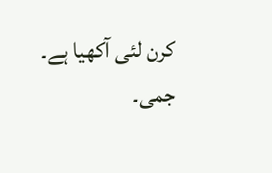کرن لئی آکھیا ہے۔
جمی۔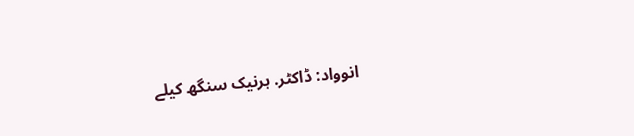انوواد: ڈاکٹر. ہرنیک سنگھ کیلے